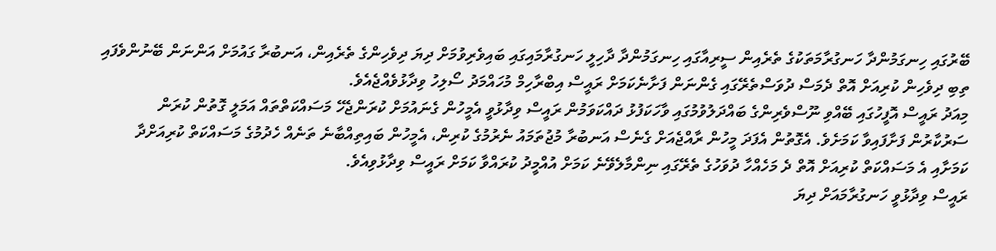ބޭރުގައި ހިނގަމުންދާ ހަނގުރާމަތަކުގެ ތެރެއިން ސީރިއާގައި ހިނގަމުންދާ ދާހިލީ ހަނގުރާމައިގައި ބައިވެރިވުމަށް ދިޔަ ދިވެހިންގެ ތެރެއިން، އަނބުރާ ގައުމަށް އަންނަން ބޭނުންވެފައި ތިބި ދިވެހިން ކުރިއަށް އޮތް ދެމަސް ދުވަސްތެރޭގައި ގެންނަން ފަށާނެކަމަށް ރައީސް އިބްރާހިމް މުހައްމަދު ސޯލިހު ވިދާޅުވެއްޖެއެވެ.
މިއަދު ރައީސް އޮފީހުގައި ބޭއްވި ނޫސްވެރިންގެ ބައްދަލުވުމުގައި ވާހަކަފުޅު ދައްކަވަމުން ރައީސް ވިދާޅުވީ އެމީހުން ގެނައުމަށް ކުރަންޖެހޭ މަސައްކަތްތައް އަމަލީ ގޮތުން ކުރަން ސަރުކާރުން ފަށާފައިވާ ކަމަށެވެ. އެގޮތުން އެފަދަ މީހުން ރާއްޖެއަށް ގެނެސް އަނބުރާ މުޖުތަމައު ނެރުމުގެ ކުރިން، އެމީހުން ބައިތިއްބާނެ ތަނެއް ހެދުމުގެ މަސައްކަތް ކުރިއަށްދާ ކަމަށާއި އެ މަސައްކަތް ކުރިއަށް އޮތް ދެ މަހެއްހާ ދުވަހުގެ ތެރޭގައި ނިންމާލެވޭނެ ކަމަށް އުއްމީދު ކުރައްވާ ކަމަށް ރައީސް ވިދާޅުވިއެވެ.
ރައީސް ވިދާޅުވީ ހަނގުރާމައަށް ދިޔަ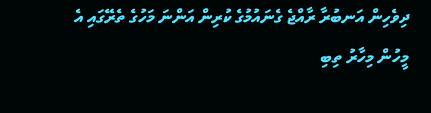ދިވެހިން އަނބުރާ ރާއްޖެ ގެނައުމުގެ ކުރިން އަންނަ މަހުގެ ތެރޭގައި އެ މީހުން މިހާރު ތިބި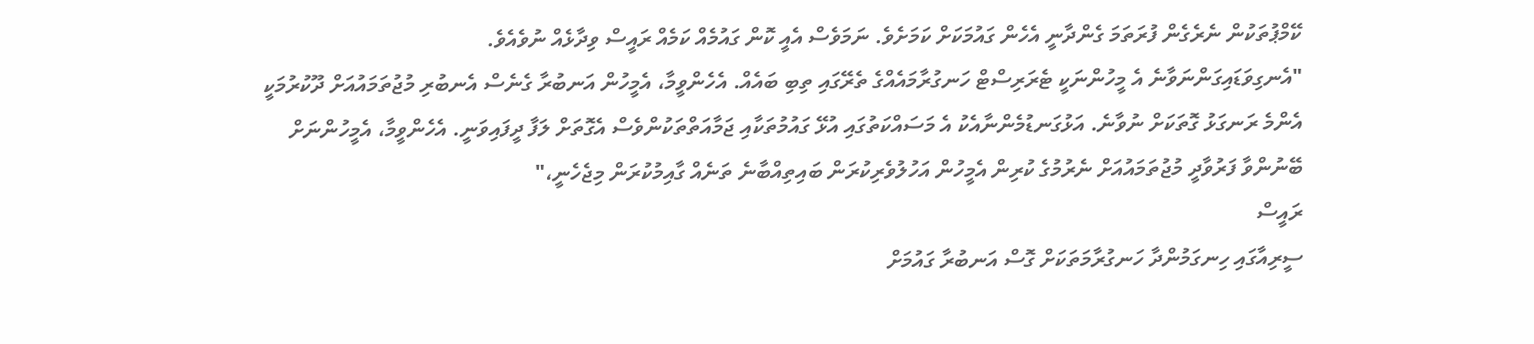ކޭމްޕުތަކުން ނެރެގެން ފުރަތަމަ ގެންދާނީ އެހެން ގައުމަކަށް ކަމަށެވެ. ނަމަވެސް އެއީ ކޮން ގައުމެއް ކަމެއް ރައީސް ވިދާޅެއް ނުވެއެވެ.
"އެނގިވަޑައިގަންނަވާނެ އެ މީހުންނަކީ ޓެރަރިސްޓް ހަނގުރާމައެއްގެ ތެރޭގައި ތިބި ބައެއް. އެހެންވީމާ، އެމީހުން އަނބުރާ ގެނެސް އެނބުރި މުޖުތަމައުއަށް ދޫކުރުމަކީ އެންމެ ރަނގަޅު ގޮތަކަށް ނުވާނެ. އަޅުގަނޑުމެންނާއެކު އެ މަސައްކަތުގައި އުޅޭ ގައުމުތަކާއި ޖަމާއަތްތަކުންވެސް އެގޮތަށް ލަފާ ދީފައިވަނީ. އެހެންވީމާ، އެމީހުންނަށް ބޭނުންވާ ފަރުވާދީ މުޖުތަމައުއަށް ނެރުމުގެ ކުރިން އެމީހުން އަހުލުވެރިކުރަން ބައިތިއްބާނެ ތަނެއް ގާއިމުކުރަން މިޖެހެނީ،"
ރައީސް
ސީރިއާގައި ހިނގަމުންދާ ހަނގުރާމަތަކަށް ގޮސް އަނބުރާ ގައުމަށް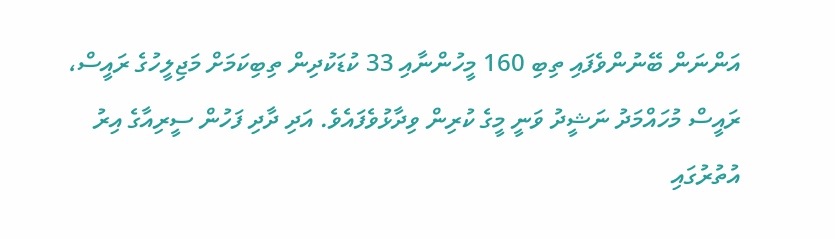އަންނަން ބޭނުންވެފައި ތިބި 160 މީހުންނާއި 33 ކުޑަކުދިން ތިބިކަމަށް މަޖިލީހުގެ ރައީސް، ރައީސް މުހައްމަދު ނަޝީދު ވަނީ މީގެ ކުރިން ވިދާޅުވެފައެވެ. އަދި ދާދި ފަހުން ސީރިއާގެ އިރު އުތުރުގައި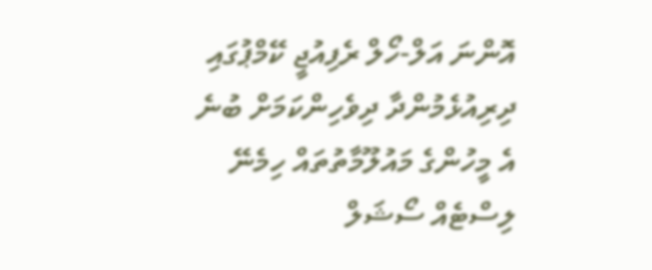އޮންނަ އަލް-ހޯލް ރެފިއުޖީ ކޭމްޕުގައި ދިރިއުޅެމުންދާ ދިވެހިންކަމަށް ބުނެ އެ މީހުންގެ މައުލޫމާތުތައް ހިމެނޭ ލިސްޓެއް ސޯޝަލް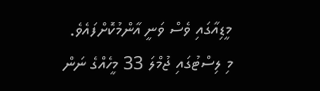މީޑިއާގައި ވެސް ވަނީ އާންމުކޮށްފައެވެ.
މި ލިސްޓުގައި ޖުމްލަ 33 މީހެއްގެ ނަން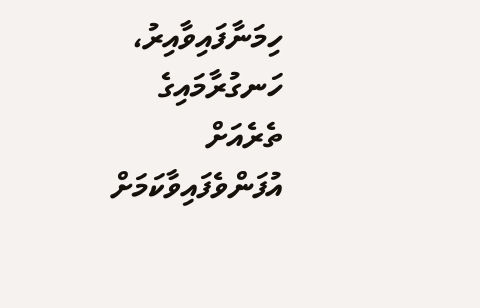ހިމަނާފައިވާއިރު، ހަނގުރާމައިގެ ތެރެއަށް އުފަންވެފައިވާކަމަށް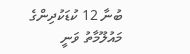ބުނާ 12 ކުޑަކުދިންގެ މައުލޫމާތު ވަނީ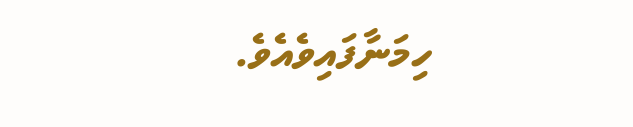ހިމަނާފައިވެއެވެ.